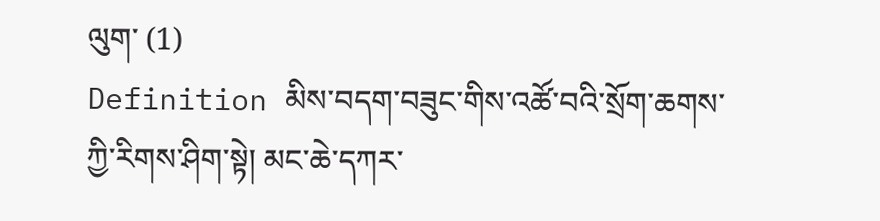ལུག་ (1)
Definition མིས་བདག་བཟུང་གིས་འཚོ་བའི་སྲོག་ཆགས་ཀྱི་རིགས་ཤིག་སྟེ། མང་ཆེ་དཀར་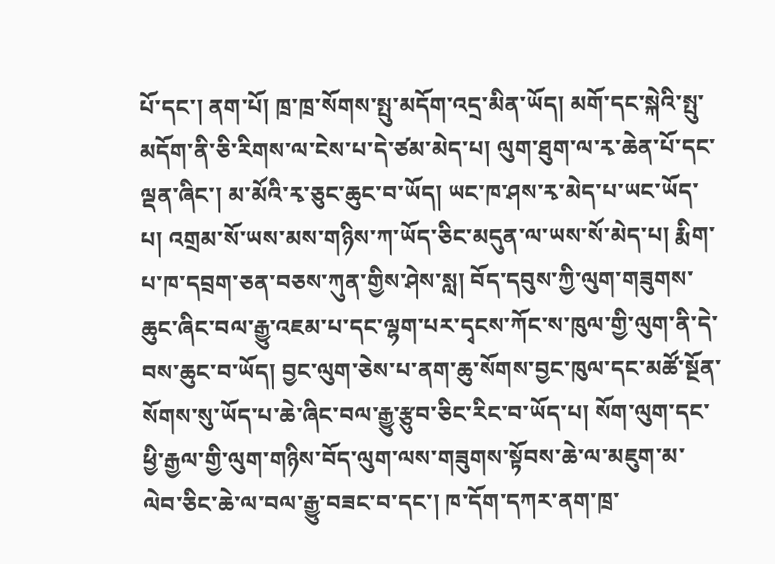པོ་དང་། ནག་པོ། ཁྲ་ཁྲ་སོགས་སྤུ་མདོག་འདྲ་མིན་ཡོད། མགོ་དང་སྐེའི་སྤུ་མདོག་ནི་ཅི་རིགས་ལ་ངེས་པ་དེ་ཙམ་མེད་པ། ལུག་ཐུག་ལ་རྭ་ཆེན་པོ་དང་ལྡན་ཞིང་། མ་མོའི་རྭ་ཅུང་ཆུང་བ་ཡོད། ཡང་ཁ་ཤས་རྭ་མེད་པ་ཡང་ཡོད་པ། འགྲམ་སོ་ཡས་མས་གཉིས་ཀ་ཡོད་ཅིང་མདུན་ལ་ཡས་སོ་མེད་པ། རྨིག་པ་ཁ་དབྲག་ཅན་བཅས་ཀུན་གྱིས་ཤེས་སླ། བོད་དབུས་ཀྱི་ལུག་གཟུགས་ཆུང་ཞིང་བལ་རྒྱུ་འཇམ་པ་དང་ལྷག་པར་དྭངས་ཀོང་ས་ཁུལ་གྱི་ལུག་ནི་དེ་བས་ཆུང་བ་ཡོད། བྱང་ལུག་ཅེས་པ་ནག་ཆུ་སོགས་བྱང་ཁུལ་དང་མཚོ་སྔོན་སོགས་སུ་ཡོད་པ་ཆེ་ཞིང་བལ་རྒྱུ་རྩུབ་ཅིང་རིང་བ་ཡོད་པ། སོག་ལུག་དང་ཕྱི་རྒྱལ་གྱི་ལུག་གཉིས་བོད་ལུག་ལས་གཟུགས་སྟོབས་ཆེ་ལ་མཇུག་མ་ལེབ་ཅིང་ཆེ་ལ་བལ་རྒྱུ་བཟང་བ་དང་། ཁ་དོག་དཀར་ནག་ཁྲ་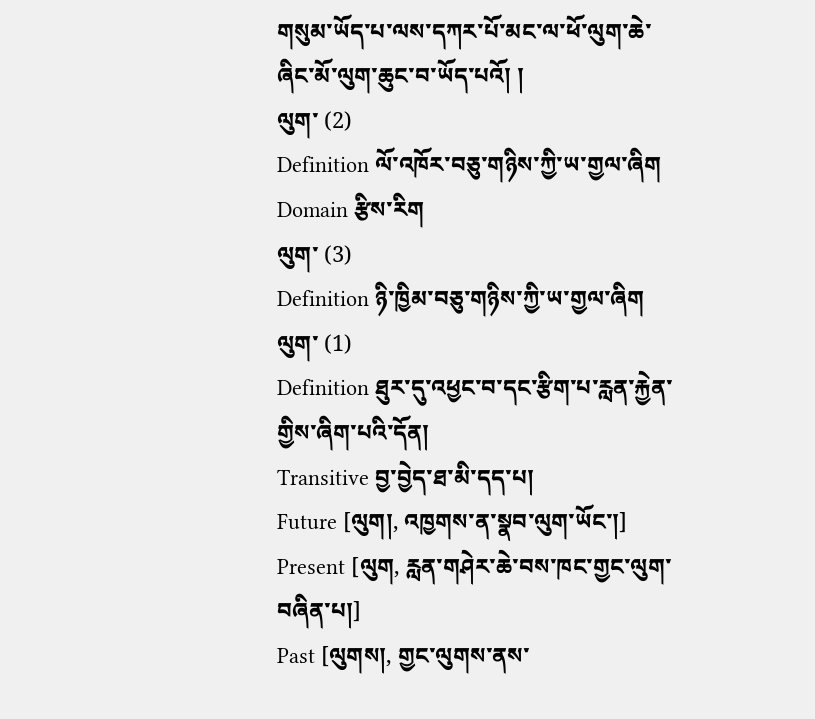གསུམ་ཡོད་པ་ལས་དཀར་པོ་མང་ལ་ཕོ་ལུག་ཆེ་ཞིང་མོ་ལུག་ཆུང་བ་ཡོད་པའོ། །
ལུག་ (2)
Definition ལོ་འཁོར་བཅུ་གཉིས་ཀྱི་ཡ་གྱལ་ཞིག
Domain རྩིས་རིག
ལུག་ (3)
Definition ཉི་ཁྱིམ་བཅུ་གཉིས་ཀྱི་ཡ་གྱལ་ཞིག
ལུག་ (1)
Definition ཐུར་དུ་འཕྱང་བ་དང་རྩིག་པ་རླན་རྐྱེན་གྱིས་ཞིག་པའི་དོན།
Transitive བྱ་བྱེད་ཐ་མི་དད་པ།
Future [ལུག།, འཁྱགས་ན་སྣབ་ལུག་ཡོང་།]
Present [ལུག, རླན་གཤེར་ཆེ་བས་ཁང་གྱང་ལུག་བཞིན་པ།]
Past [ལུགས།, གྱང་ལུགས་ནས་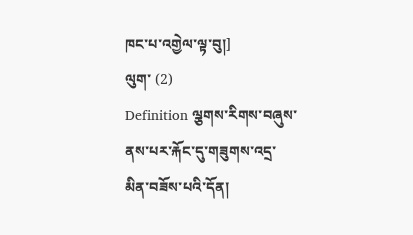ཁང་པ་འགྱེལ་ལྟ་བུ།]
ལུག་ (2)
Definition ལྕགས་རིགས་བཞུས་ནས་པར་རྐོང་དུ་གཟུགས་འདྲ་མིན་བཟོས་པའི་དོན།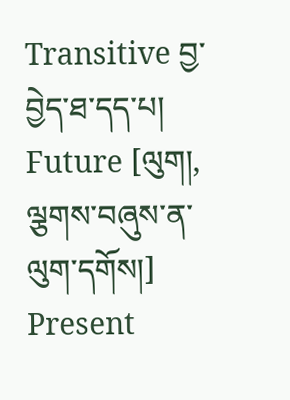Transitive བྱ་བྱེད་ཐ་དད་པ།
Future [ལུག།, ལྕགས་བཞུས་ན་ལུག་དགོས།]
Present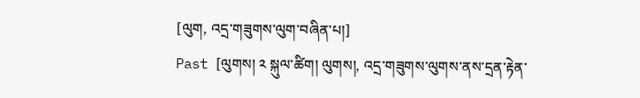[ལུག, འདྲ་གཟུགས་ལུག་བཞིན་པ།]
Past [ལུགས། ༢ སྐུལ་ཚིག། ལུགས།, འདྲ་གཟུགས་ལུགས་ནས་དྲན་རྟེན་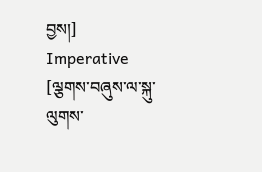བྱས།]
Imperative [ལྕགས་བཞུས་ལ་སྐུ་ལུགས་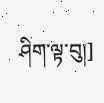ཤིག་ལྟ་བུ།]